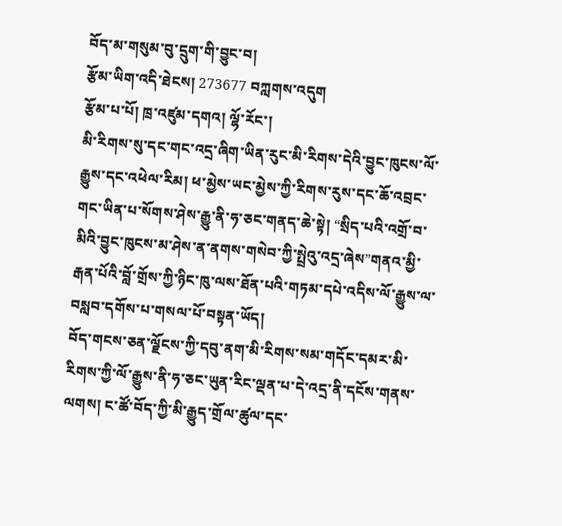བོད་མ་གསུམ་བུ་དྲུག་གི་བྱུང་བ།
རྩོམ་ཡིག་འདི་ཐེངས། 273677 བཀླགས་འདུག
རྩོམ་པ་པོ། ཁྲ་འཛུམ་དགའ། ལྷོ་རོང་།
མི་རིགས་སུ་དང་གང་འདྲ་ཞིག་ཡིན་རུང་མི་རིགས་དེའི་བྱུང་ཁུངས་ལོ་རྒྱུས་དང་འཕེལ་རིམ། ཕ་མྱེས་ཡང་མྱེས་ཀྱི་རིགས་རུས་དང་ཆོ་འབྲང་གང་ཡིན་པ་སོགས་ཤེས་རྒྱུ་ནི་ཧ་ཅང་གནད་ཆེ་སྟེ། “སྲིད་པའི་འགྲོ་བ་མིའི་བྱུང་ཁུངས་མ་ཤེས་ན་ནགས་གསེབ་ཀྱི་སྤྲེའུ་འདྲ་ཞེས”གནའ་མྱི་རྒན་པོའི་བློ་གྲོས་ཀྱི་ཉིང་ཁུ་ལས་ཐོན་པའི་གཏམ་དཔེ་འདིས་ལོ་རྒྱུས་ལ་བསླབ་དགོས་པ་གསལ་པོ་བསྟན་ཡོད།
བོད་གངས་ཅན་ལྗོངས་ཀྱི་དབུ་ནག་མི་རིགས་སམ་གདོང་དམར་མི་རིགས་ཀྱི་ལོ་རྒྱུས་ནི་ཧ་ཅང་ཡུན་རིང་ལྡན་པ་དེ་འདྲ་ནི་དངོས་གནས་ལགས། ང་ཚོ་བོད་ཀྱི་མི་རྒྱུད་གྲོལ་ཚུལ་དང་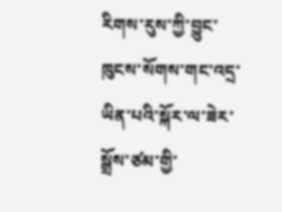རིགས་རུས་ཀྱི་བྱུང་ཁུངས་སོགས་གང་འདྲ་ཡིན་པའི་སྐོར་ལ་ཟེར་སྒྲོས་ཙམ་གྱི་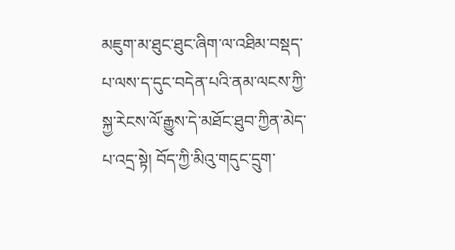མཇུག་མ་ཐུང་ཐུང་ཞིག་ལ་འཐིམ་བསྡད་པ་ལས་ད་དུང་བདེན་པའི་ནམ་ལངས་ཀྱི་སྐྱ་རེངས་ལོ་རྒྱུས་དེ་མཐོང་ཐུབ་ཀྱིན་མེད་པ་འདྲ་སྟེ། བོད་ཀྱི་མིའུ་གདུང་དྲུག་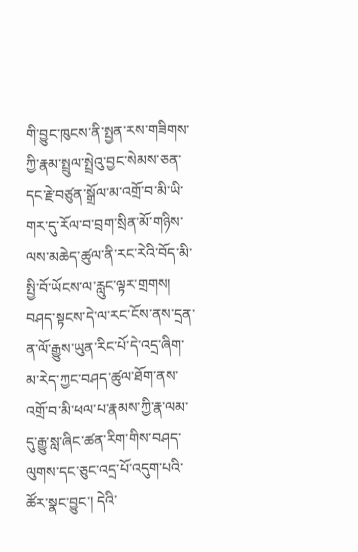གི་བྱུང་ཁུངས་ནི་སྤྱན་རས་གཟིགས་ཀྱི་རྣམ་སྤྲུལ་སྤྲེའུ་བྱང་སེམས་ཅན་དང་རྗེ་བཙུན་སྒྲོལ་མ་འགྲོ་བ་མི་ཡི་གར་དུ་རོལ་བ་བྲག་སྲིན་མོ་གཉིས་ལས་མཆེད་ཚུལ་ནི་རང་རེའི་བོད་མི་སྤྱི་བོ་ཡོངས་ལ་རླུང་ལྟར་གྲགས། བཤད་སྟངས་དེ་ལ་རང་ངོས་ནས་དྲན་ན་ལོ་རྒྱུས་ཡུན་རིང་པོ་དེ་འདྲ་ཞིག་མ་རེད་ཀྱང་བཤད་ཚུལ་ཐོག་ནས་འགྲོ་བ་མི་ཕལ་པ་རྣམས་ཀྱི་རྣ་ལམ་དུ་རྒྱུ་སླ་ཞིང་ཚན་རིག་གིས་བཤད་ལུགས་དང་ཅུང་འདྲ་པོ་འདུག་པའི་ཚོར་སྣང་བྱུང་། དེའི་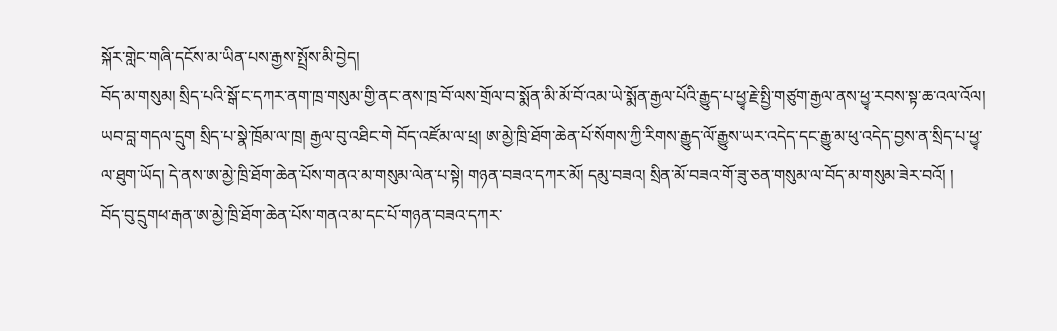སྐོར་གླེང་གཞི་དངོས་མ་ཡིན་པས་རྒྱས་སྤྲོས་མི་བྱེད།
བོད་མ་གསུམ། སྲིད་པའི་སྒོ་ང་དཀར་ནག་ཁྲ་གསུམ་གྱི་ནང་ནས་ཁྲ་བོ་ལས་གྲོལ་བ་སྨོན་མི་མོ་བོ་འམ་ཡེ་སྨོན་རྒྱལ་པོའི་རྒྱུད་པ་ཕྱྭ་རྗེ་སྤྱི་གཙུག་རྒྱལ་ནས་ཕྱྭ་རབས་སྟ་ཆ་འལ་འོལ། ཡབ་བླ་གདལ་དྲུག སྲིད་པ་སྣེ་ཁྲོམ་ལ་ཁྲ། རྒྱལ་བུ་འཐིང་གེ བོད་འཛོམ་ལ་ཕྲ། ཨ་མྱེ་ཁྲི་ཐོག་ཆེན་པོ་སོགས་ཀྱི་རིགས་རྒྱུད་ལོ་རྒྱུས་ཡར་འདེད་དང་རྒྱུ་མ་ཕུ་འདེད་བྱས་ན་སྲིད་པ་ཕྱྭ་ལ་ཐུག་ཡོད། དེ་ནས་ཨ་མྱེ་ཁྲི་ཐོག་ཆེན་པོས་གནའ་མ་གསུམ་ལེན་པ་སྟེ། གཉན་བཟའ་དཀར་མོ། དམུ་བཟའ། སྲིན་མོ་བཟའ་གོ་ཟུ་ཅན་གསུམ་ལ་བོད་མ་གསུམ་ཟེར་བའོ། །
བོད་བུ་དྲུགཕ་རྒན་ཨ་མྱེ་ཁྲི་ཐོག་ཆེན་པོས་གནའ་མ་དང་པོ་གཉན་བཟའ་དཀར་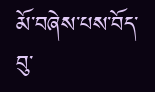མོ་བཞེས་པས་བོད་བུ་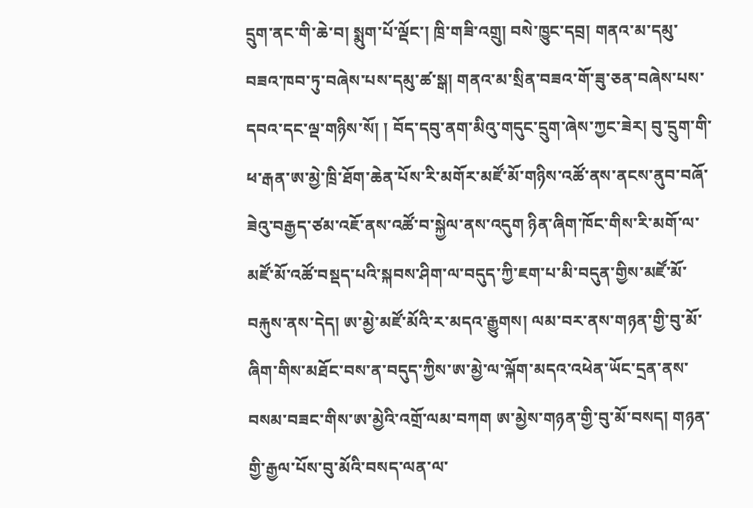དྲུག་ནང་གི་ཆེ་བ། སྨུག་པོ་ལྡོང་། ཁྲི་གཟི་འགྲུ། བསེ་ཁྱུང་དབྲ། གནའ་མ་དམུ་བཟའ་ཁབ་ཏུ་བཞེས་པས་དམུ་ཚ་སྒ། གནའ་མ་སྲིན་བཟའ་གོ་ཟུ་ཅན་བཞེས་པས་དབའ་དང་ལྡ་གཉིས་སོ། ། བོད་དབུ་ནག་མིའུ་གདུང་དྲུག་ཞེས་ཀྱང་ཟེར། བུ་དྲུག་གི་ཕ་རྒན་ཨ་མྱེ་ཁྲི་ཐོག་ཆེན་པོས་རི་མགོར་མཛོ་མོ་གཉིས་འཚོ་ནས་ནངས་ནུབ་བཞོ་ཟེའུ་བརྒྱད་ཙམ་འཇོ་ནས་འཚོ་བ་སྐྱེལ་ནས་འདུག ཉིན་ཞིག་ཁོང་གིས་རི་མགོ་ལ་མཛོ་མོ་འཚོ་བསྡད་པའི་སྐབས་ཤིག་ལ་བདུད་ཀྱི་ཇག་པ་མི་བདུན་གྱིས་མཛོ་མོ་བརྐུས་ནས་དེད། ཨ་མྱེ་མཛོ་མོའི་ར་མདའ་རྒྱུགས། ལམ་བར་ནས་གཉན་གྱི་བུ་མོ་ཞིག་གིས་མཐོང་བས་ན་བདུད་ཀྱིས་ཨ་མྱེ་ལ་ལྐོག་མདའ་འཕེན་ཡོང་དྲན་ནས་བསམ་བཟང་གིས་ཨ་མྱེའི་འགྲོ་ལམ་བཀག ཨ་མྱེས་གཉན་གྱི་བུ་མོ་བསད། གཉན་གྱི་རྒྱལ་པོས་བུ་མོའི་བསད་ལན་ལ་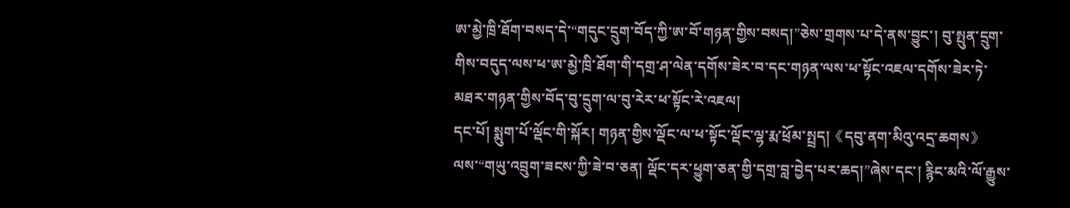ཨ་མྱེ་ཁྲི་ཐོག་བསད་དེ་“གདུང་དྲུག་བོད་ཀྱི་ཨ་བོ་གཉན་གྱིས་བསད།”ཅེས་གྲགས་པ་དེ་ནས་བྱུང་། བུ་སྤུན་དྲུག་གིས་བདུད་ལས་ཕ་ཨ་མྱེ་ཁྲི་ཐོག་གི་དགྲ་ཤ་ལེན་དགོས་ཟེར་བ་དང་གཉན་ལས་ཕ་སྟོང་འཇལ་དགོས་ཟེར་ཏེ་མཐར་གཉན་གྱིས་བོད་བུ་དྲུག་ལ་བུ་རེར་ཕ་སྟོང་རེ་འཇལ།
དང་པོ། སྨུག་པོ་ལྡོང་གི་སྐོར། གཉན་གྱིས་ལྡོང་ལ་ཕ་སྟོང་ལྡོང་ལྷ་རྨ་ཕྲོམ་སྤྲད།《དབུ་ནག་མིའུ་འདྲ་ཆགས》ལས་“གཡུ་འབྲུག་ཟངས་ཀྱི་ཟེ་བ་ཅན། ལྡོང་དར་ཕྱུག་ཅན་གྱི་དགྲ་བླ་བྱེད་པར་ཆད།”ཞེས་དང་། རྙིང་མའི་ལོ་རྒྱུས་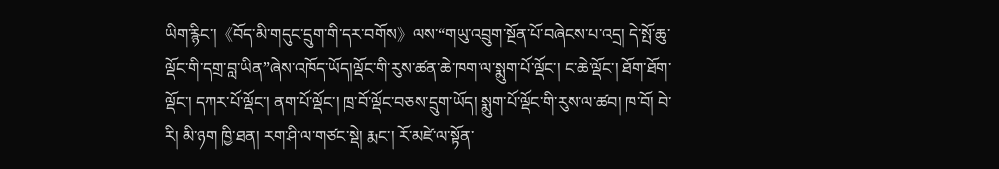ཡིག་རྙིང་།《བོད་མི་གདུང་དྲུག་གི་དར་བགོས》ལས་“གཡུ་འབྲུག་སྔོན་པོ་བཞེངས་པ་འདྲ། དེ་སྤོ་ཆུ་ལྡོང་གི་དགྲ་བླ་ཡིན”ཞེས་འཁོད་ཡོད།ལྡོང་གི་རུས་ཚན་ཆེ་ཁག་ལ་སྨུག་པོ་ལྡོང་། ང་ཆེ་ལྡོང་། ཐོག་ཐོག་ལྡོང་། དཀར་པོ་ལྡོང་། ནག་པོ་ལྡོང་། ཁྲ་བོ་ལྡོང་བཅས་དྲུག་ཡོད། སྨུག་པོ་ལྡོང་གི་རུས་ལ་ཚབ། ཁ་བོ། བེ་རི། མི་ཉག ཁྱི་ཐན། རག་ཤི་ལ་གཙང་སྡེ། རྨང་། རོ་མཛེ་ལ་སྟོན་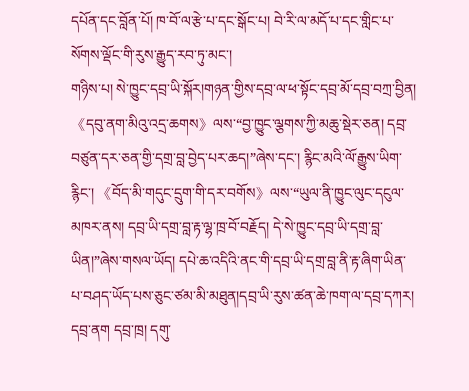དཔོན་དང་བློན་པོ། ཁ་བོ་ལ་རྩེ་པ་དང་སྒོང་པ། བེ་རི་ལ་མདོ་པ་དང་གླིང་པ་སོགས་ལྡོང་གི་རུས་རྒྱུད་རབ་ཏུ་མང་།
གཉིས་པ། སེ་ཁྱུང་དབྲ་ཡི་སྐོར།གཉན་གྱིས་དབྲ་ལ་ཕ་སྟོང་དབྲ་མོ་དབྲ་བཀྲ་བྱིན། 《དབུ་ནག་མིའུ་འདྲ་ཆགས》ལས་“བྱ་ཁྱུང་ལྕགས་ཀྱི་མཆུ་སྡེར་ཅན། དབྲ་བཙུན་དར་ཅན་གྱི་དགྲ་བླ་བྱེད་པར་ཆད།”ཞེས་དང་། རྙིང་མའི་ལོ་རྒྱུས་ཡིག་རྙིང་། 《བོད་མི་གདུང་དྲུག་གི་དར་བགོས》ལས་“ཡུལ་ནི་ཁྱུང་ལུང་དངུལ་མཁར་ནས། དབྲ་ཡི་དགྲ་བླ་རྟ་ལྷ་ཁྲ་བོ་བརྗོད། དེ་སེ་ཁྱུང་དབྲ་ཡི་དགྲ་བླ་ཡིན།”ཞེས་གསལ་ཡོད། དཔེ་ཆ་འདིའི་ནང་གི་དབྲ་ཡི་དགྲ་བླ་ནི་རྟ་ཞིག་ཡིན་པ་བཤད་ཡོད་པས་ཅུང་ཙམ་མི་མཐུན།དབྲ་ཡི་རུས་ཚན་ཆེ་ཁག་ལ་དབྲ་དཀར། དབྲ་ནག དབྲ་ཁྲ། དགུ་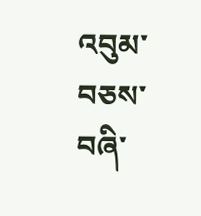འབུམ་བཅས་བཞི་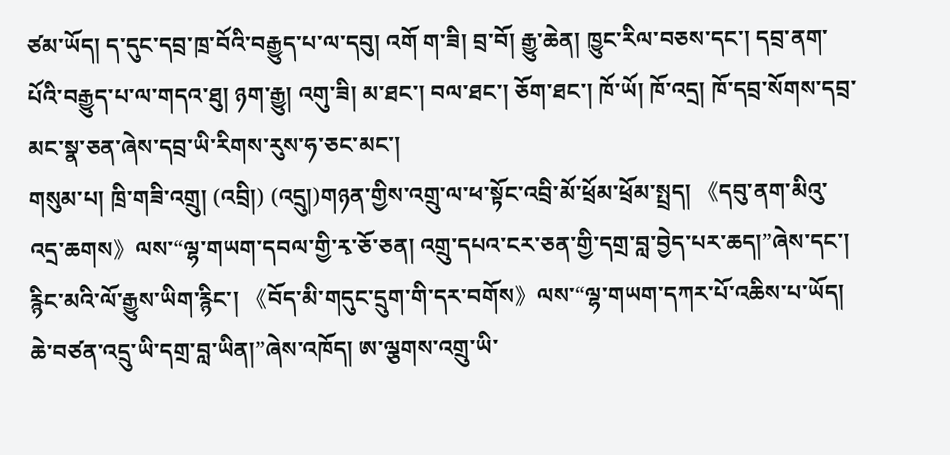ཙམ་ཡོད། ད་དུང་དབྲ་ཁྲ་བོའི་བརྒྱུད་པ་ལ་དབུ། འགོ ག་ཟི། བྲ་བོ། རྒྱུ་ཆེན། ཁྱུང་རིལ་བཅས་དང་། དབྲ་ནག་པོའི་བརྒྱུད་པ་ལ་གདའ་ཐུ། ཉག་རྒྱུ། འགུ་ཟི། མ་ཐང་། བལ་ཐང་། ཅོག་ཐང་། ཁོ་ཡོ། ཁོ་འདྲ། ཁོ་དབྲ་སོགས་དབྲ་མང་སྣ་ཅན་ཞེས་དབྲ་ཡི་རིགས་རུས་ཧ་ཅང་མང་།
གསུམ་པ། ཁྲི་གཟི་འགྲུ། (འབྲི།) (འདྲུ།)གཉན་གྱིས་འགྲུ་ལ་ཕ་སྟོང་འབྲི་མོ་ཕྲོམ་ཕྲོམ་སྤྲད། 《དབུ་ནག་མིའུ་འདྲ་ཆགས》ལས་“ལྷ་གཡག་དབལ་གྱི་རྭ་ཅོ་ཅན། འགྲུ་དཔའ་ངར་ཅན་གྱི་དགྲ་བླ་བྱེད་པར་ཆད།”ཞེས་དང་། རྙིང་མའི་ལོ་རྒྱུས་ཡིག་རྙིང་། 《བོད་མི་གདུང་དྲུག་གི་དར་བགོས》ལས་“ལྷ་གཡག་དཀར་པོ་འཆིས་པ་ཡོད། ཆེ་བཙན་འདྲུ་ཡི་དགྲ་བླ་ཡིན།”ཞེས་འཁོད། ཨ་ལྕགས་འགྲུ་ཡི་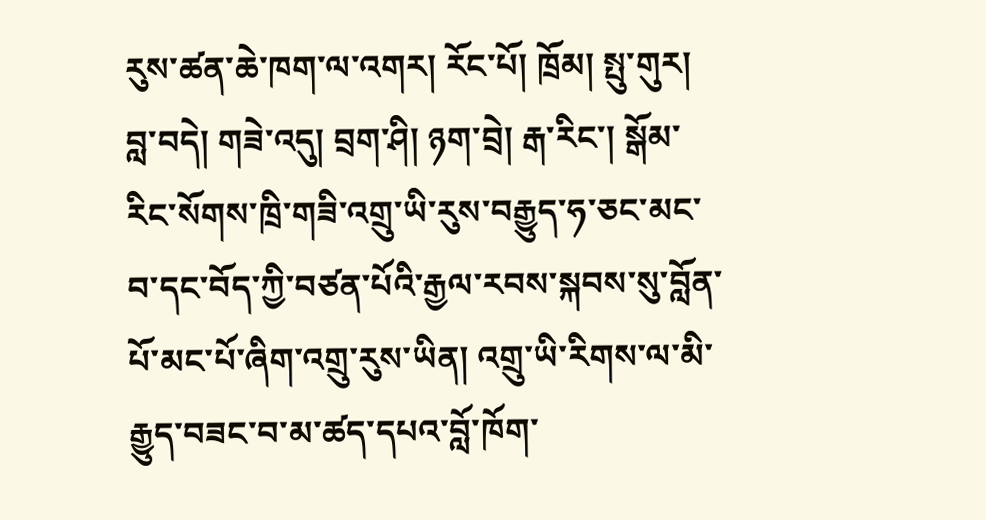རུས་ཚན་ཆེ་ཁག་ལ་འགར། རོང་པོ། ཁྲོམ། སྤུ་གུར། བླ་བདེ། གཟེ་འདུ། བྲག་ཤི། ཉག་བྲེ། རྒ་རིང་། སྒོམ་རིང་སོགས་ཁྲི་གཟི་འགྲུ་ཡི་རུས་བརྒྱུད་ཧ་ཅང་མང་བ་དང་བོད་ཀྱི་བཙན་པོའི་རྒྱལ་རབས་སྐབས་སུ་བློན་པོ་མང་པོ་ཞིག་འགྲུ་རུས་ཡིན། འགྲུ་ཡི་རིགས་ལ་མི་རྒྱུད་བཟང་བ་མ་ཚད་དཔའ་བློ་ཁོག་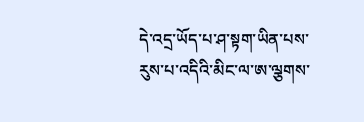དེ་འདྲ་ཡོད་པ་ཤ་སྟག་ཡིན་པས་རུས་པ་འདིའི་མིང་ལ་ཨ་ལྕགས་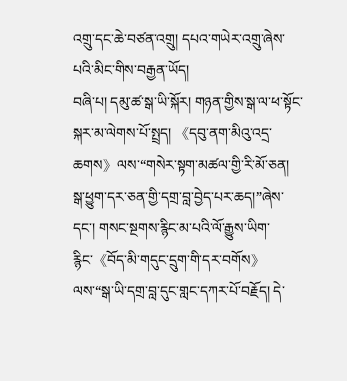འགྲུ་དང་ཆེ་བཙན་འགྲུ། དཔའ་གཡེར་འགྲུ་ཞེས་པའི་མིང་གིས་བརྒྱན་ཡོད།
བཞི་པ། དམུ་ཚ་སྒ་ཡི་སྐོར། གཉན་གྱིས་སྒ་ལ་ཕ་སྟོང་སྐར་མ་ལེགས་པོ་སྤྲད། 《དབུ་ནག་མིའུ་འདྲ་ཆགས》ལས་“གསེར་སྟག་མཚལ་གྱི་རི་མོ་ཅན། སྒ་ཕྱུག་དར་ཅན་གྱི་དགྲ་བླ་བྱེད་པར་ཆད།”ཞེས་དང་། གསང་སྔགས་རྙིང་མ་པའི་ལོ་རྒྱུས་ཡིག་རྙིང་《བོད་མི་གདུང་དྲུག་གི་དར་བགོས》ལས་“སྒ་ཡི་དགྲ་བླ་དུང་གླང་དཀར་པོ་བརྗོད། དེ་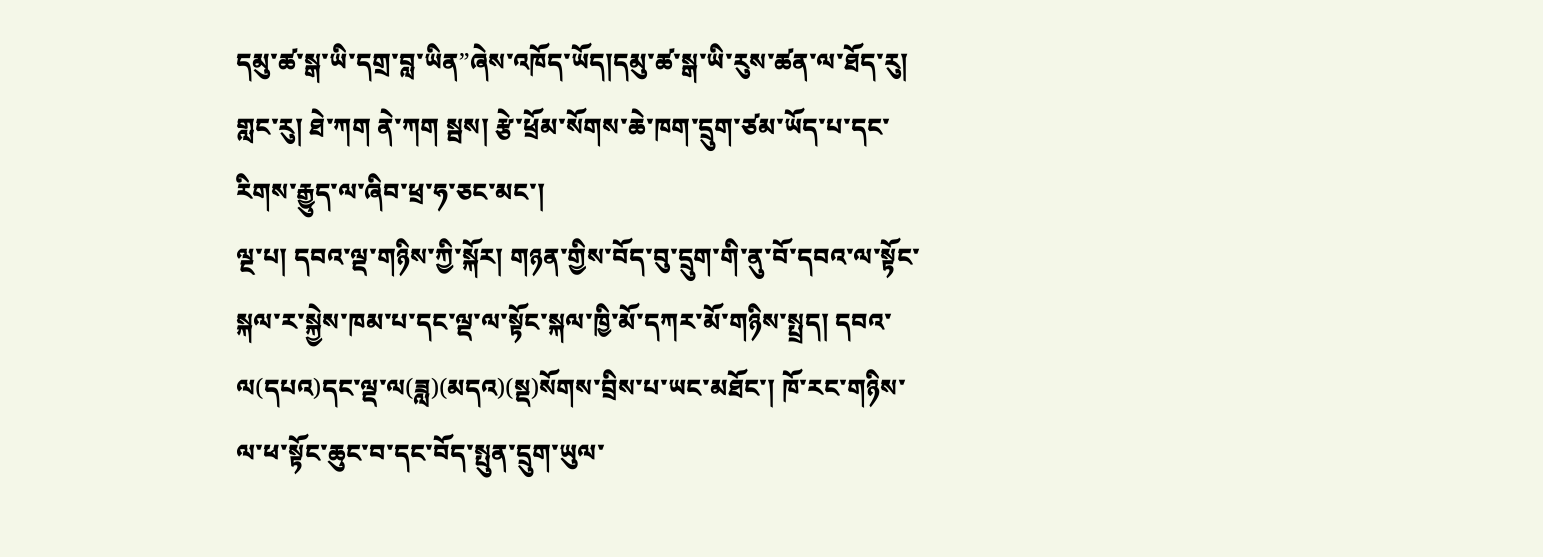དམུ་ཚ་སྒ་ཡི་དགྲ་བླ་ཡིན”ཞེས་འཁོད་ཡོད།དམུ་ཚ་སྒ་ཡི་རུས་ཚན་ལ་ཐོད་རུ། གླང་རུ། ཐེ་ཀག ནེ་ཀག སྦས། རྩེ་ཕྲོམ་སོགས་ཆེ་ཁག་དྲུག་ཙམ་ཡོད་པ་དང་རིགས་རྒྱུད་ལ་ཞིབ་ཕྲ་ཧ་ཅང་མང་།
ལྔ་པ། དབའ་ལྡ་གཉིས་ཀྱི་སྐོར། གཉན་གྱིས་བོད་བུ་དྲུག་གི་ནུ་བོ་དབའ་ལ་སྟོང་སྐལ་ར་སྐྱེས་ཁམ་པ་དང་ལྡ་ལ་སྟོང་སྐལ་ཁྱི་མོ་དཀར་མོ་གཉིས་སྤྲད། དབའ་ལ(དཔའ)དང་ལྡ་ལ(ཟླ)(མདའ)(སྡ)སོགས་བྲིས་པ་ཡང་མཐོང་། ཁོ་རང་གཉིས་ལ་ཕ་སྟོང་ཆུང་བ་དང་བོད་སྤུན་དྲུག་ཡུལ་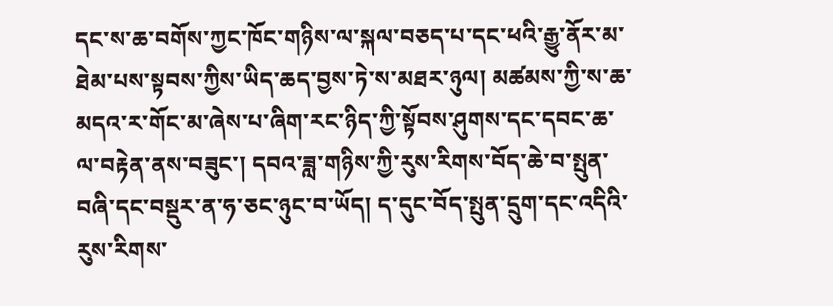དང་ས་ཆ་བགོས་ཀྱང་ཁོང་གཉིས་ལ་སྐལ་བཅད་པ་དང་ཕའི་རྒྱུ་ནོར་མ་ཐེམ་པས་སྟབས་ཀྱིས་ཡིད་ཆད་བྱས་ཏེ་ས་མཐར་ཉུལ། མཚམས་ཀྱི་ས་ཆ་མདའ་ར་གོང་མ་ཞེས་པ་ཞིག་རང་ཉིད་ཀྱི་སྟོབས་ཤུགས་དང་དབང་ཆ་ལ་བརྟེན་ནས་བཟུང་། དབའ་ཟླ་གཉིས་ཀྱི་རུས་རིགས་བོད་ཆེ་བ་སྤུན་བཞི་དང་བསྡུར་ན་ཧ་ཅང་ཉུང་བ་ཡོད། ད་དུང་བོད་སྤུན་དྲུག་དང་འདིའི་རུས་རིགས་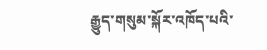རྒྱུད་གསུམ་སྐོར་འཁོད་པའི་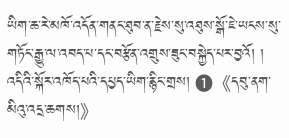ཡིག་ཆ་རེ་མཁོ་འདོན་གནང་ཐུབ་ན་རྗེས་སུ་འཐུས་སྒོ་ཇེ་ཡངས་སུ་གཏོང་རྒྱུ་ལ་འབད་པ་དང་བརྩོན་འགྲུས་ཟུང་བསྐྱེད་པར་བྱའོ། །
འདིའི་སྐོར་འཁོད་པའི་དཔྱད་ཡིག་རྙིང་གྲས། ❶《དབུ་ནག་མིའུ་འདྲ་ཆགས།》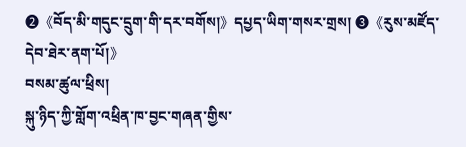❷《བོད་མི་གདུང་དྲུག་གི་དར་བགོས།》དཔྱད་ཡིག་གསར་གྲས། ❸《རུས་མཛོད་དེབ་ཐེར་ནག་པོ།》
བསམ་ཚུལ་ཕྲིས།
སྐུ་ཉིད་ཀྱི་གློག་འཕྲིན་ཁ་བྱང་གཞན་གྱིས་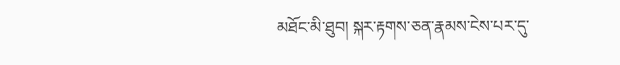མཐོང་མི་ཐུབ། སྐར་རྟགས་ཅན་རྣམས་ངེས་པར་དུ་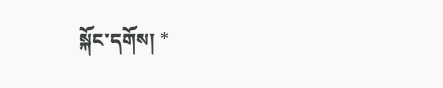སྐོང་དགོས། *